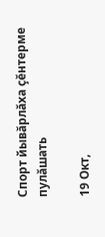Спорт йывăрлăха çĕнтерме пулăшать

19 Окт,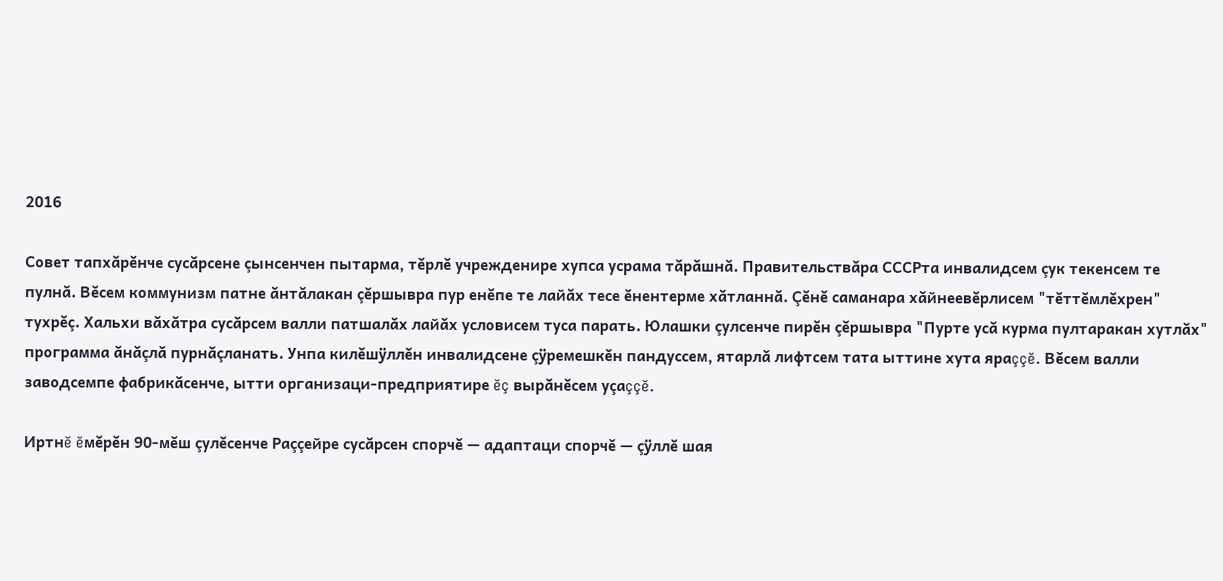2016

Совет тапхăрĕнче сусăрсене çынсенчен пытарма, тĕрлĕ учрежденире хупса усрама тăрăшнă. Правительствăра СССРта инвалидсем çук текенсем те пулнă. Вĕсем коммунизм патне ăнтăлакан çĕршывра пур енĕпе те лайăх тесе ĕнентерме хăтланнă. Çĕнĕ саманара хăйнеевĕрлисем "тĕттĕмлĕхрен" тухрĕç. Хальхи вăхăтра сусăрсем валли патшалăх лайăх условисем туса парать. Юлашки çулсенче пирĕн çĕршывра "Пурте усă курма пултаракан хутлăх" программа ăнăçлă пурнăçланать. Унпа килĕшÿллĕн инвалидсене çÿремешкĕн пандуссем, ятарлă лифтсем тата ыттине хута яраççĕ. Вĕсем валли заводсемпе фабрикăсенче, ытти организаци-предприятире ĕç вырăнĕсем уçаççĕ.

Иртнĕ ĕмĕрĕн 90-мĕш çулĕсенче Раççейре сусăрсен спорчĕ — адаптаци спорчĕ — çÿллĕ шая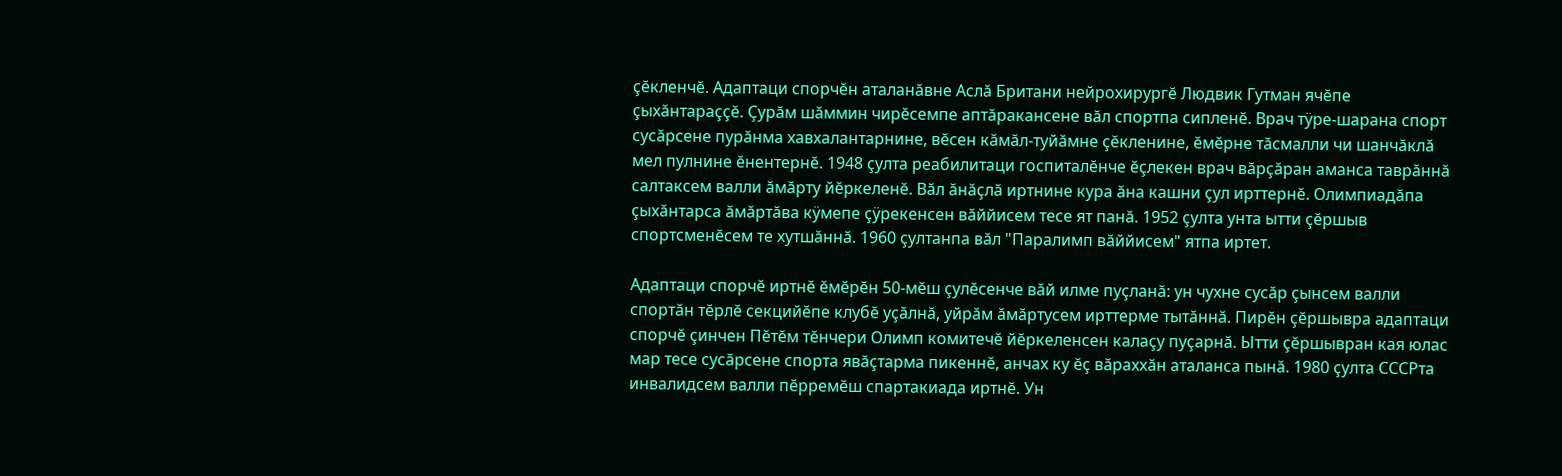çĕкленчĕ. Адаптаци спорчĕн аталанăвне Аслă Британи нейрохирургĕ Людвик Гутман ячĕпе çыхăнтараççĕ. Çурăм шăммин чирĕсемпе аптăракансене вăл спортпа сипленĕ. Врач тÿре-шарана спорт сусăрсене пурăнма хавхалантарнине, вĕсен кăмăл-туйăмне çĕкленине, ĕмĕрне тăсмалли чи шанчăклă мел пулнине ĕнентернĕ. 1948 çулта реабилитаци госпиталĕнче ĕçлекен врач вăрçăран аманса таврăннă салтаксем валли ăмăрту йĕркеленĕ. Вăл ăнăçлă иртнине кура ăна кашни çул ирттернĕ. Олимпиадăпа çыхăнтарса ăмăртăва кÿмепе çÿрекенсен вăййисем тесе ят панă. 1952 çулта унта ытти çĕршыв спортсменĕсем те хутшăннă. 1960 çултанпа вăл "Паралимп вăййисем" ятпа иртет.

Адаптаци спорчĕ иртнĕ ĕмĕрĕн 50-мĕш çулĕсенче вăй илме пуçланă: ун чухне сусăр çынсем валли спортăн тĕрлĕ секцийĕпе клубĕ уçăлнă, уйрăм ăмăртусем ирттерме тытăннă. Пирĕн çĕршывра адаптаци спорчĕ çинчен Пĕтĕм тĕнчери Олимп комитечĕ йĕркеленсен калаçу пуçарнă. Ытти çĕршывран кая юлас мар тесе сусăрсене спорта явăçтарма пикеннĕ, анчах ку ĕç вăраххăн аталанса пынă. 1980 çулта СССРта инвалидсем валли пĕрремĕш спартакиада иртнĕ. Ун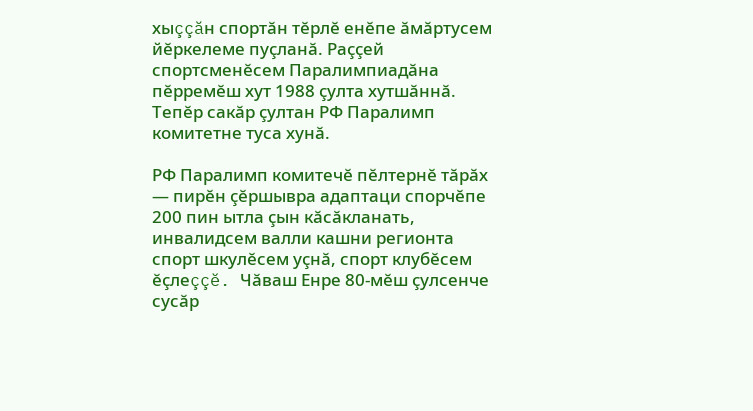хыççăн спортăн тĕрлĕ енĕпе ăмăртусем йĕркелеме пуçланă. Раççей спортсменĕсем Паралимпиадăна пĕрремĕш хут 1988 çулта хутшăннă. Тепĕр сакăр çултан РФ Паралимп комитетне туса хунă.

РФ Паралимп комитечĕ пĕлтернĕ тăрăх — пирĕн çĕршывра адаптаци спорчĕпе 200 пин ытла çын кăсăкланать, инвалидсем валли кашни регионта спорт шкулĕсем уçнă, спорт клубĕсем ĕçлеççĕ. Чăваш Енре 80-мĕш çулсенче сусăр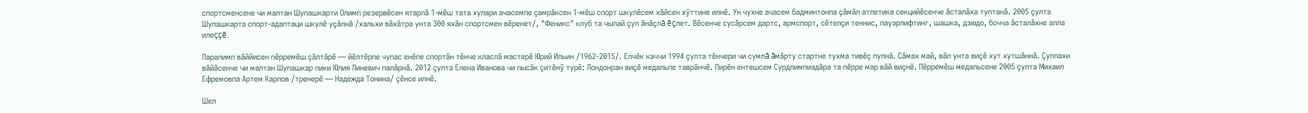спортсменсене чи малтан Шупашкарти Олимп резервĕсен ятарлă 1-мĕш тата хулари ачасемпе çамрăксен 1-мĕш спорт шкулĕсем хăйсен хÿттине илнĕ. Ун чухне ачасем бадминтонпа çăмăл атлетика секцийĕсенче ăсталăха туптанă. 2005 çулта Шупашкарта спорт-адаптаци шкулĕ уçăлнă /хальхи вăхăтра унта 300 яхăн спортсмен вĕренет/, "Феникс" клуб та чылай çул ăнăçлă ĕçлет. Вĕсенче сусăрсем дартс, армспорт, сĕтелçи теннис, пауэрлифтинг, шашка, дзюдо, бочча ăсталăхне алла илеççĕ.

Паралимп вăййисен пĕрремĕш çăлтăрĕ — йĕлтĕрпе чупас енĕпе спортăн тĕнче класлă мастерĕ Юрий Ильин /1962-2015/. Елчĕк каччи 1994 çулта тĕнчери чи сумлă ăмăрту стартне тухма тивĕç пулнă. Сăмах май, вăл унта виçĕ хут хутшăннă. Çуллахи вăйăсенче чи малтан Шупашкар пики Юлия Линевич палăрнă. 2012 çулта Елена Иванова чи пысăк çитĕнÿ турĕ: Лондонран виçĕ медальпе таврăнчĕ. Пирĕн ентешсем Сурдлимпиадăра та пĕрре мар вăй виçнĕ. Пĕрремĕш медальсене 2005 çулта Михаил Ефремовпа Артем Карпов /тренерĕ — Надежда Тонина/ çĕнсе илнĕ.

Шел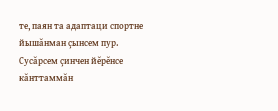те, паян та адаптаци спортне йышăнман çынсем пур. Сусăрсем çинчен йĕрĕнсе кăнттаммăн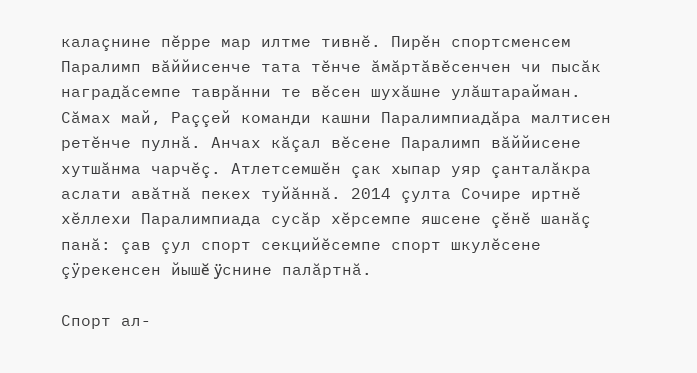калаçнине пĕрре мар илтме тивнĕ. Пирĕн спортсменсем Паралимп вăййисенче тата тĕнче ăмăртăвĕсенчен чи пысăк наградăсемпе таврăнни те вĕсен шухăшне улăштарайман. Сăмах май, Раççей команди кашни Паралимпиадăра малтисен ретĕнче пулнă. Анчах кăçал вĕсене Паралимп вăййисене хутшăнма чарчĕç. Атлетсемшĕн çак хыпар уяр çанталăкра аслати авăтнă пекех туйăннă. 2014 çулта Сочире иртнĕ хĕллехи Паралимпиада сусăр хĕрсемпе яшсене çĕнĕ шанăç панă: çав çул спорт секцийĕсемпе спорт шкулĕсене çÿрекенсен йышĕ ÿснине палăртнă.

Спорт ал-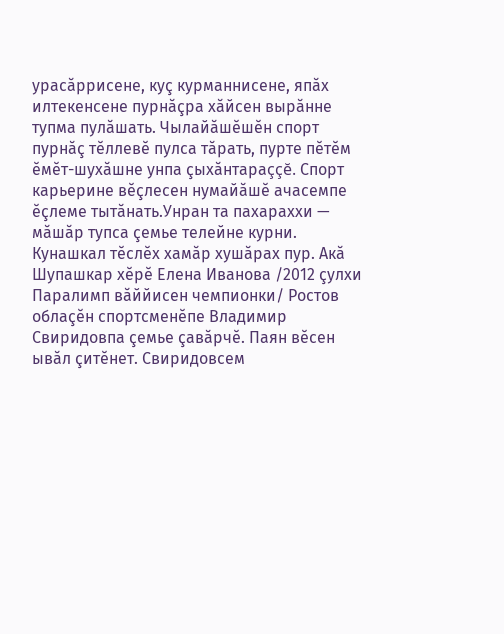урасăррисене, куç курманнисене, япăх илтекенсене пурнăçра хăйсен вырăнне тупма пулăшать. Чылайăшĕшĕн спорт пурнăç тĕллевĕ пулса тăрать, пурте пĕтĕм ĕмĕт-шухăшне унпа çыхăнтараççĕ. Спорт карьерине вĕçлесен нумайăшĕ ачасемпе ĕçлеме тытăнать.Унран та пахараххи — мăшăр тупса çемье телейне курни. Кунашкал тĕслĕх хамăр хушăрах пур. Акă Шупашкар хĕрĕ Елена Иванова /2012 çулхи Паралимп вăййисен чемпионки/ Ростов облаçĕн спортсменĕпе Владимир Свиридовпа çемье çавăрчĕ. Паян вĕсен ывăл çитĕнет. Свиридовсем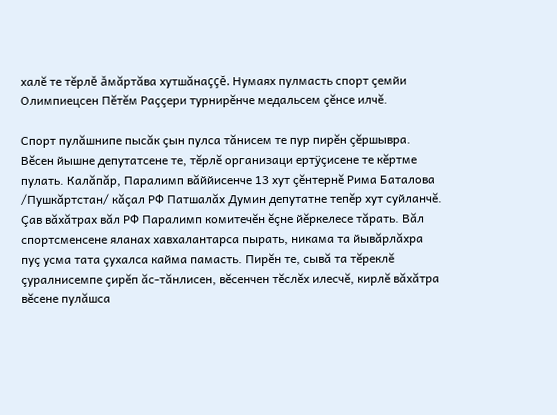халĕ те тĕрлĕ ăмăртăва хутшăнаççĕ. Нумаях пулмасть спорт çемйи Олимпиецсен Пĕтĕм Раççери турнирĕнче медальсем çĕнсе илчĕ.

Спорт пулăшнипе пысăк çын пулса тăнисем те пур пирĕн çĕршывра. Вĕсен йышне депутатсене те, тĕрлĕ организаци ертÿçисене те кĕртме пулать. Калăпăр, Паралимп вăййисенче 13 хут çĕнтернĕ Рима Баталова /Пушкăртстан/ кăçал РФ Патшалăх Думин депутатне тепĕр хут суйланчĕ. Çав вăхăтрах вăл РФ Паралимп комитечĕн ĕçне йĕркелесе тăрать. Вăл спортсменсене яланах хавхалантарса пырать, никама та йывăрлăхра пуç усма тата çухалса кайма памасть. Пирĕн те, сывă та тĕреклĕ çуралнисемпе çирĕп ăс-тăнлисен, вĕсенчен тĕслĕх илесчĕ, кирлĕ вăхăтра вĕсене пулăшса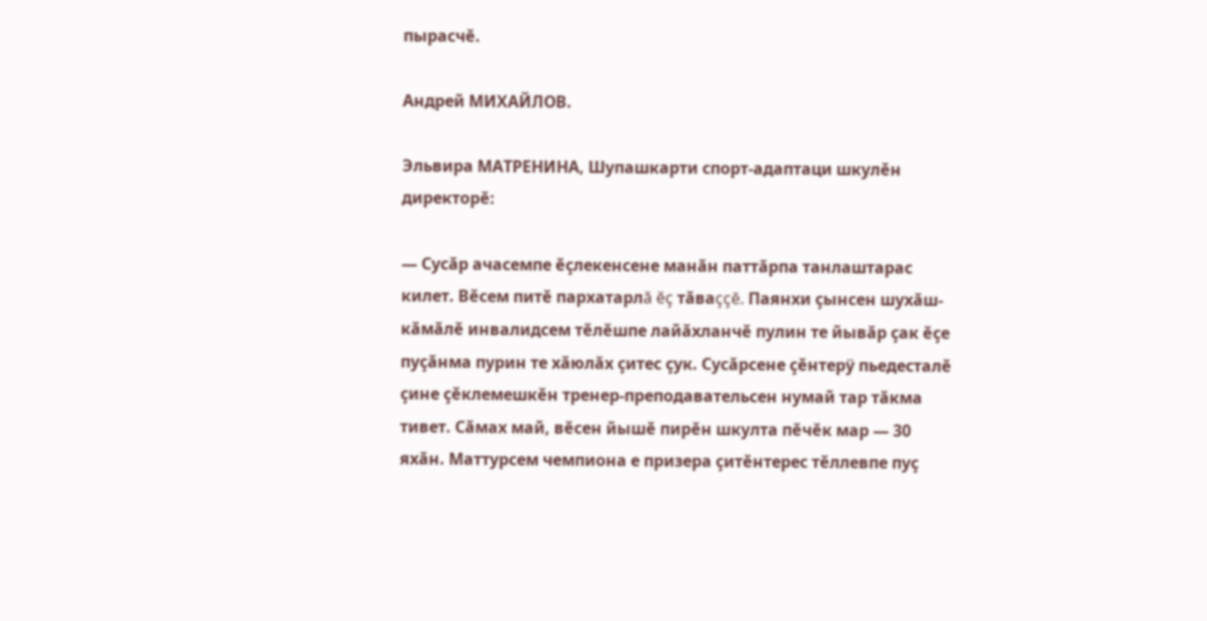пырасчĕ.

Андрей МИХАЙЛОВ.

Эльвира МАТРЕНИНА, Шупашкарти спорт-адаптаци шкулĕн директорĕ:

— Сусăр ачасемпе ĕçлекенсене манăн паттăрпа танлаштарас килет. Вĕсем питĕ пархатарлă ĕç тăваççĕ. Паянхи çынсен шухăш-кăмăлĕ инвалидсем тĕлĕшпе лайăхланчĕ пулин те йывăр çак ĕçе пуçăнма пурин те хăюлăх çитес çук. Сусăрсене çĕнтерÿ пьедесталĕ çине çĕклемешкĕн тренер-преподавательсен нумай тар тăкма тивет. Сăмах май, вĕсен йышĕ пирĕн шкулта пĕчĕк мар — 30 яхăн. Маттурсем чемпиона е призера çитĕнтерес тĕллевпе пуç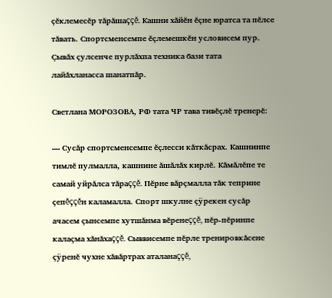çĕклемесĕр тăрăшаççĕ. Кашни хăйĕн ĕçне юратса та пĕлсе тăвать. Спортсменсемпе ĕçлемешкĕн условисем пур. Çывăх çулсенче пурлăхпа техника бази тата лайăхланасса шанатпăр.

Светлана МОРОЗОВА, РФ тата ЧР тава тивĕçлĕ тренерĕ:

— Сусăр спортсменсемпе ĕçлесси кăткăсрах. Кашнинпе тимлĕ пулмалла, кашнине ăшăлăх кирлĕ. Кăмăлĕпе те самай уйрăлса тăраççĕ. Пĕрне вăрçмалла тăк теприне çепĕççĕн каламалла. Спорт шкулне çÿрекен сусăр ачасем çынсемпе хутшăнма вĕренеççĕ, пĕр-пĕринпе калаçма хăнăхаççĕ. Сыввисемпе пĕрле тренировкăсене çÿренĕ чухне хăвăртрах аталанаççĕ,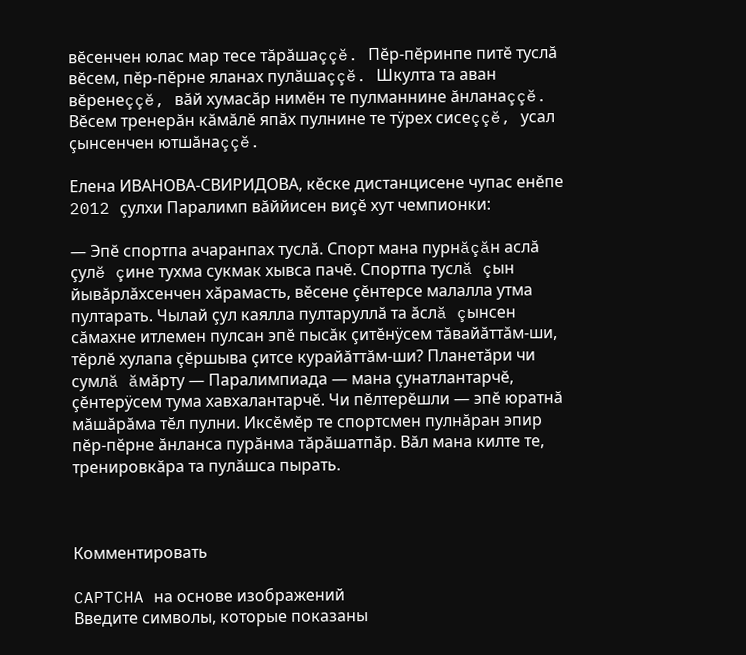вĕсенчен юлас мар тесе тăрăшаççĕ. Пĕр-пĕринпе питĕ туслă вĕсем, пĕр-пĕрне яланах пулăшаççĕ. Шкулта та аван вĕренеççĕ, вăй хумасăр нимĕн те пулманнине ăнланаççĕ. Вĕсем тренерăн кăмăлĕ япăх пулнине те тÿрех сисеççĕ, усал çынсенчен ютшăнаççĕ.

Елена ИВАНОВА-СВИРИДОВА, кĕске дистанцисене чупас енĕпе 2012 çулхи Паралимп вăййисен виçĕ хут чемпионки:

— Эпĕ спортпа ачаранпах туслă. Спорт мана пурнăçăн аслă çулĕ çине тухма сукмак хывса пачĕ. Спортпа туслă çын йывăрлăхсенчен хăрамасть, вĕсене çĕнтерсе малалла утма пултарать. Чылай çул каялла пултаруллă та ăслă çынсен сăмахне итлемен пулсан эпĕ пысăк çитĕнÿсем тăвайăттăм-ши, тĕрлĕ хулапа çĕршыва çитсе курайăттăм-ши? Планетăри чи сумлă ăмăрту — Паралимпиада — мана çунатлантарчĕ, çĕнтерÿсем тума хавхалантарчĕ. Чи пĕлтерĕшли — эпĕ юратнă мăшăрăма тĕл пулни. Иксĕмĕр те спортсмен пулнăран эпир пĕр-пĕрне ăнланса пурăнма тăрăшатпăр. Вăл мана килте те, тренировкăра та пулăшса пырать.



Комментировать

CAPTCHA на основе изображений
Введите символы, которые показаны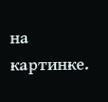на картинке.